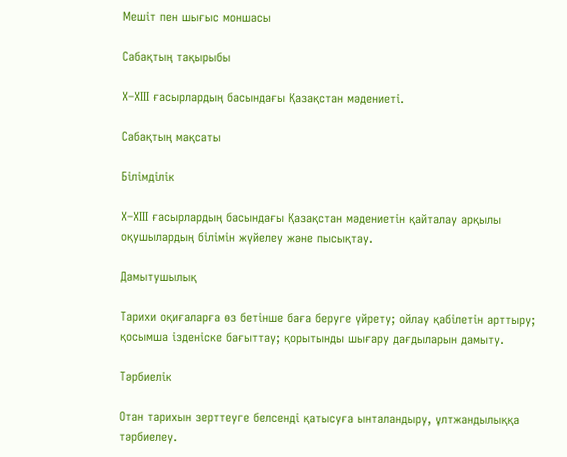Мешіт пен шығыс моншасы

Сабақтың тақырыбы

Х–ХІІІ ғасырлардың басындағы Қазақстан мәдениеті.

Сабақтың мақсаты

Білімділік

Х–ХІІІ ғасырлардың басындағы Қазақстан мәдениетін қайталау арқылы оқушылардың білімін жүйелеу және пысықтау.

Дамытушылық

Тарихи оқиғаларға өз бетінше баға беруге үйрету; ойлау қабілетін арттыру; қосымша ізденіске бағыттау; қорытынды шығару дағдыларын дамыту.

Тәрбиелік

Отан тарихын зерттеуге белсенді қатысуға ынталандыру, ұлтжандылыққа тәрбиелеу.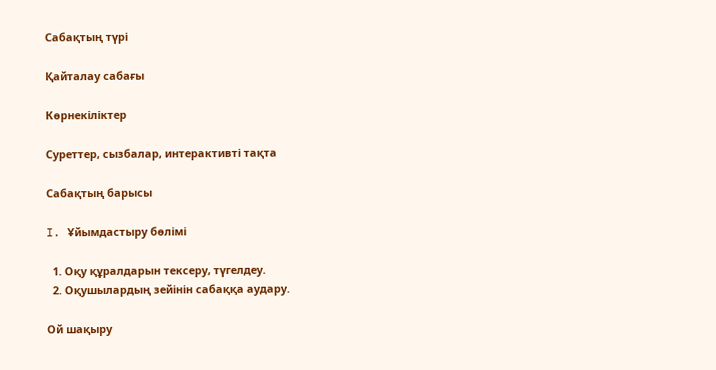Сабақтың түрі

Қайталау сабағы

Көрнекіліктер

Суреттер, сызбалар, интерактивті тақта

Сабақтың барысы

I. Ұйымдастыру бөлімі

  1. Оқу құралдарын тексеру, түгелдеу.
  2. Оқушылардың зейінін сабаққа аудару.

Ой шақыру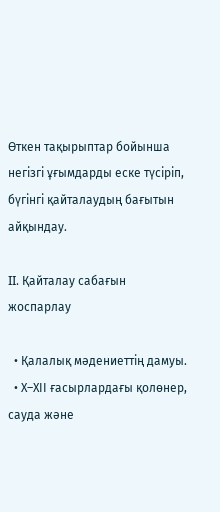Өткен тақырыптар бойынша негізгі ұғымдарды еске түсіріп, бүгінгі қайталаудың бағытын айқындау.

II. Қайталау сабағын жоспарлау

  • Қалалық мәдениеттің дамуы.
  • Х–ХІІ ғасырлардағы қолөнер, сауда және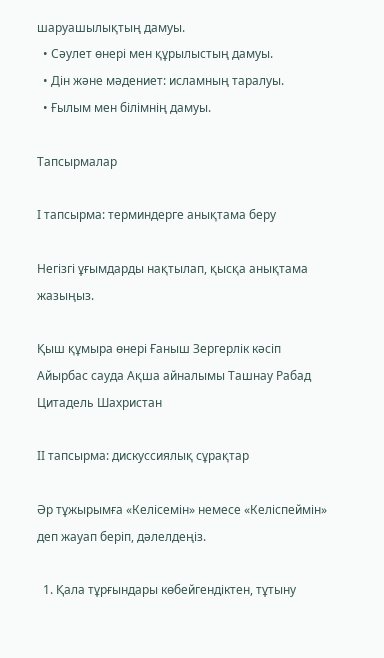шаруашылықтың дамуы.
  • Сәулет өнері мен құрылыстың дамуы.
  • Дін және мәдениет: исламның таралуы.
  • Ғылым мен білімнің дамуы.

Тапсырмалар

I тапсырма: терминдерге анықтама беру

Негізгі ұғымдарды нақтылап, қысқа анықтама жазыңыз.

Қыш құмыра өнері Ғаныш Зергерлік кәсіп Айырбас сауда Ақша айналымы Ташнау Рабад Цитадель Шахристан

II тапсырма: дискуссиялық сұрақтар

Әр тұжырымға «Келісемін» немесе «Келіспеймін» деп жауап беріп, дәлелдеңіз.

  1. Қала тұрғындары көбейгендіктен, тұтыну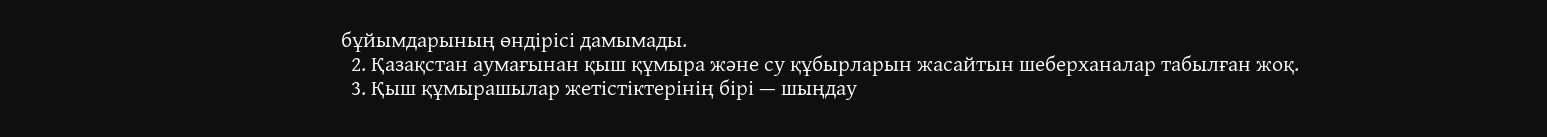бұйымдарының өндірісі дамымады.
  2. Қазақстан аумағынан қыш құмыра және су құбырларын жасайтын шеберханалар табылған жоқ.
  3. Қыш құмырашылар жетістіктерінің бірі — шыңдау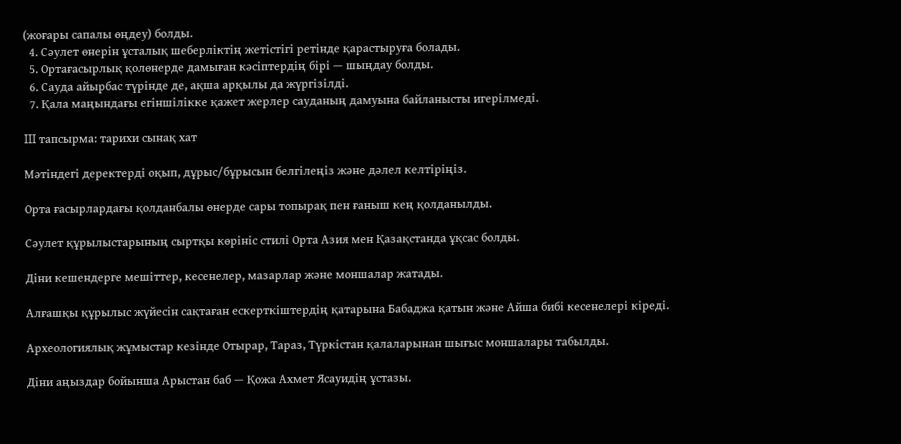(жоғары сапалы өңдеу) болды.
  4. Сәулет өнерін ұсталық шеберліктің жетістігі ретінде қарастыруға болады.
  5. Ортағасырлық қолөнерде дамыған кәсіптердің бірі — шыңдау болды.
  6. Сауда айырбас түрінде де, ақша арқылы да жүргізілді.
  7. Қала маңындағы егіншілікке қажет жерлер сауданың дамуына байланысты игерілмеді.

III тапсырма: тарихи сынақ хат

Мәтіндегі деректерді оқып, дұрыс/бұрысын белгілеңіз және дәлел келтіріңіз.

Орта ғасырлардағы қолданбалы өнерде сары топырақ пен ғаныш кең қолданылды.

Сәулет құрылыстарының сыртқы көрініс стилі Орта Азия мен Қазақстанда ұқсас болды.

Діни кешендерге мешіттер, кесенелер, мазарлар және моншалар жатады.

Алғашқы құрылыс жүйесін сақтаған ескерткіштердің қатарына Бабаджа қатын және Айша бибі кесенелері кіреді.

Археологиялық жұмыстар кезінде Отырар, Тараз, Түркістан қалаларынан шығыс моншалары табылды.

Діни аңыздар бойынша Арыстан баб — Қожа Ахмет Ясауидің ұстазы.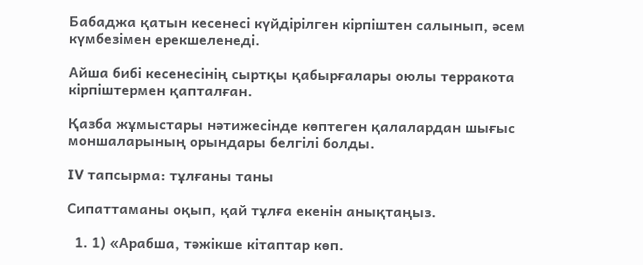Бабаджа қатын кесенесі күйдірілген кірпіштен салынып, әсем күмбезімен ерекшеленеді.

Айша бибі кесенесінің сыртқы қабырғалары оюлы терракота кірпіштермен қапталған.

Қазба жұмыстары нәтижесінде көптеген қалалардан шығыс моншаларының орындары белгілі болды.

IV тапсырма: тұлғаны таны

Сипаттаманы оқып, қай тұлға екенін анықтаңыз.

  1. 1) «Арабша, тәжікше кітаптар көп.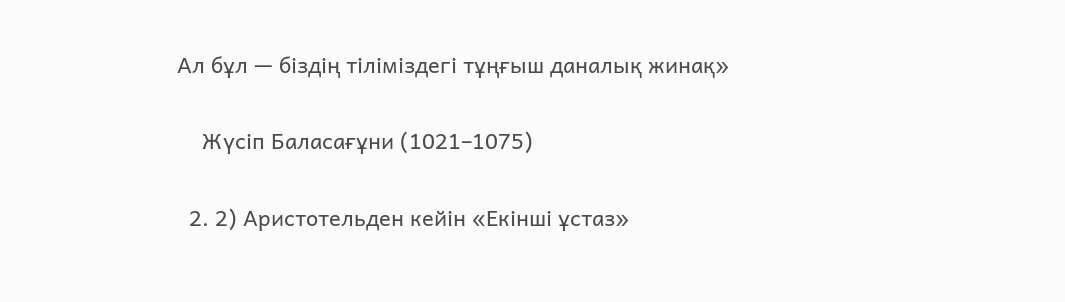Ал бұл — біздің тіліміздегі тұңғыш даналық жинақ»

    Жүсіп Баласағұни (1021–1075)

  2. 2) Аристотельден кейін «Екінші ұстаз»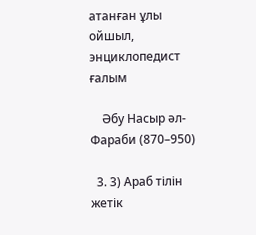атанған ұлы ойшыл, энциклопедист ғалым

    Әбу Насыр әл-Фараби (870–950)

  3. 3) Араб тілін жетік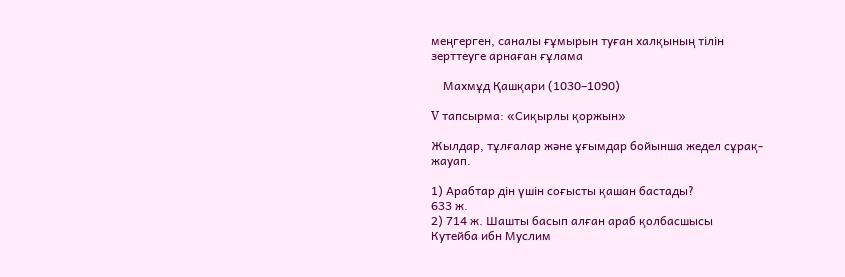меңгерген, саналы ғұмырын туған халқының тілін зерттеуге арнаған ғұлама

    Махмұд Қашқари (1030–1090)

V тапсырма: «Сиқырлы қоржын»

Жылдар, тұлғалар және ұғымдар бойынша жедел сұрақ-жауап.

1) Арабтар дін үшін соғысты қашан бастады?
633 ж.
2) 714 ж. Шашты басып алған араб қолбасшысы
Кутейба ибн Муслим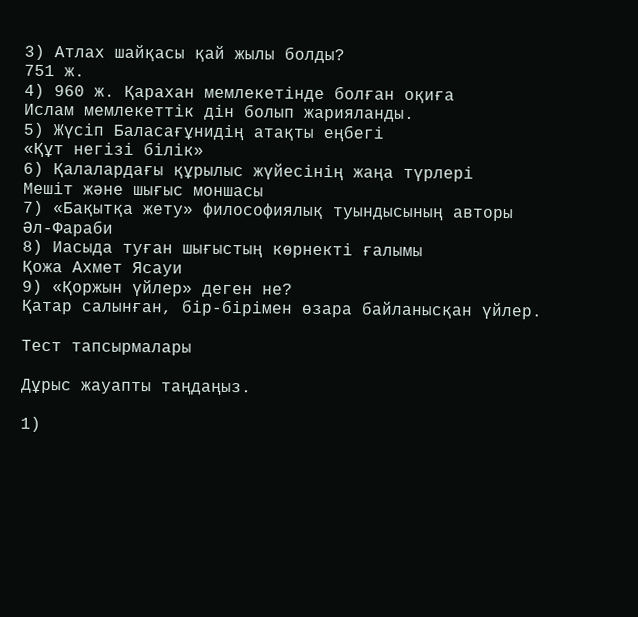3) Атлах шайқасы қай жылы болды?
751 ж.
4) 960 ж. Қарахан мемлекетінде болған оқиға
Ислам мемлекеттік дін болып жарияланды.
5) Жүсіп Баласағұнидің атақты еңбегі
«Құт негізі білік»
6) Қалалардағы құрылыс жүйесінің жаңа түрлері
Мешіт және шығыс моншасы
7) «Бақытқа жету» философиялық туындысының авторы
Әл-Фараби
8) Иасыда туған шығыстың көрнекті ғалымы
Қожа Ахмет Ясауи
9) «Қоржын үйлер» деген не?
Қатар салынған, бір-бірімен өзара байланысқан үйлер.

Тест тапсырмалары

Дұрыс жауапты таңдаңыз.

1)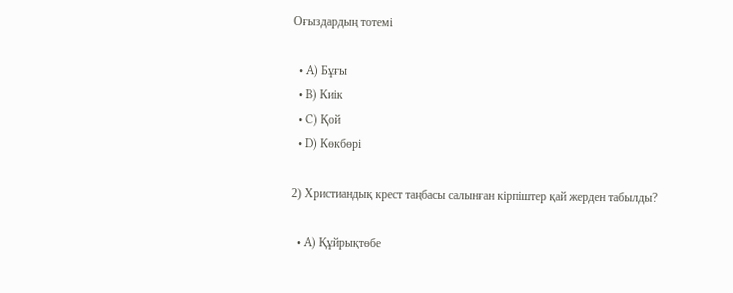Оғыздардың тотемі

  • A) Бұғы
  • B) Киік
  • C) Қой
  • D) Көкбөрі

2) Христиандық крест таңбасы салынған кірпіштер қай жерден табылды?

  • A) Құйрықтөбе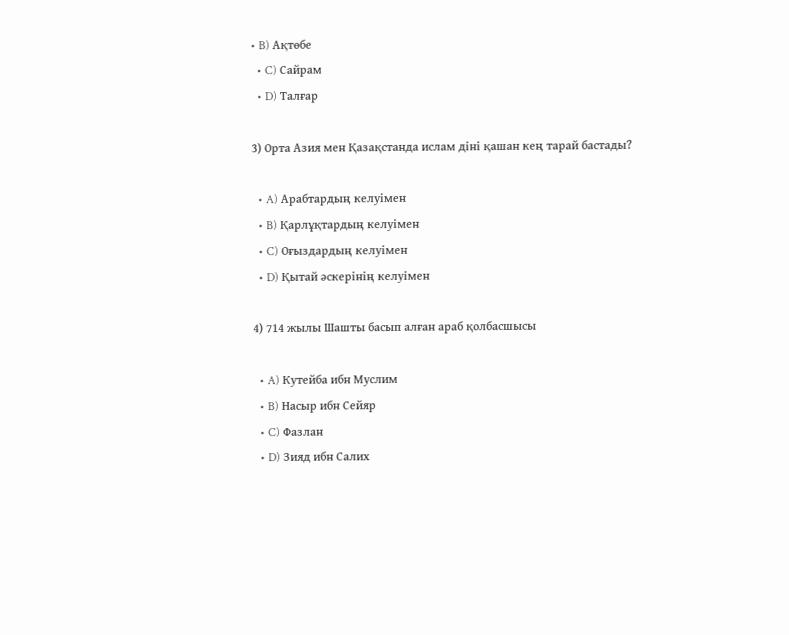• B) Ақтөбе
  • C) Сайрам
  • D) Талғар

3) Орта Азия мен Қазақстанда ислам діні қашан кең тарай бастады?

  • A) Арабтардың келуімен
  • B) Қарлұқтардың келуімен
  • C) Оғыздардың келуімен
  • D) Қытай әскерінің келуімен

4) 714 жылы Шашты басып алған араб қолбасшысы

  • A) Кутейба ибн Муслим
  • B) Насыр ибн Сейяр
  • C) Фазлан
  • D) Зияд ибн Салих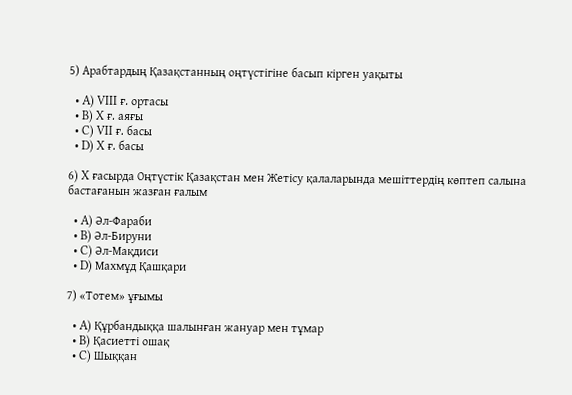5) Арабтардың Қазақстанның оңтүстігіне басып кірген уақыты

  • A) VIII ғ. ортасы
  • B) X ғ. аяғы
  • C) VII ғ. басы
  • D) X ғ. басы

6) X ғасырда Оңтүстік Қазақстан мен Жетісу қалаларында мешіттердің көптеп салына бастағанын жазған ғалым

  • A) Әл-Фараби
  • B) Әл-Бируни
  • C) Әл-Мақдиси
  • D) Махмұд Қашқари

7) «Тотем» ұғымы

  • A) Құрбандыққа шалынған жануар мен тұмар
  • B) Қасиетті ошақ
  • C) Шыққан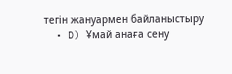тегін жануармен байланыстыру
  • D) Ұмай анаға сену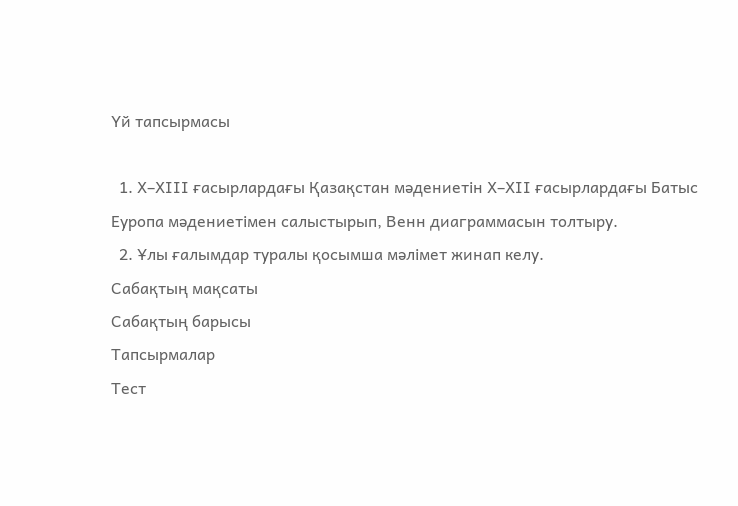Үй тапсырмасы

  1. Х–ХІІІ ғасырлардағы Қазақстан мәдениетін Х–ХІІ ғасырлардағы Батыс Еуропа мәдениетімен салыстырып, Венн диаграммасын толтыру.
  2. Ұлы ғалымдар туралы қосымша мәлімет жинап келу.
Сабақтың мақсаты
Сабақтың барысы
Тапсырмалар
Тест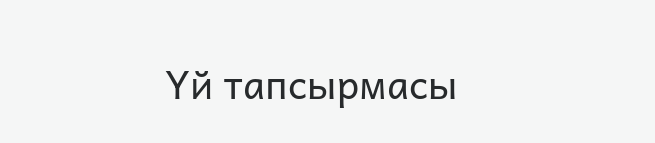Үй тапсырмасы